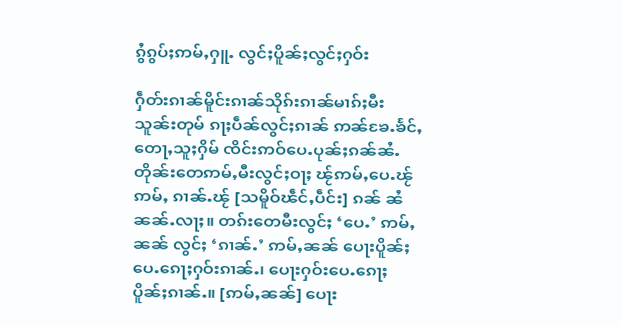ၵွႆၵွပ်ႈဢမ်ႇႁူႉ လွင်ႈပိူၼ်ႈလွင်ႈႁဝ်း

ႁဵတ်းၵၢၼ်မိူင်းၵၢၼ်သိုၵ်းၵၢၼ်မၢၵ်ႈမီးသူၼ်းတုမ် ၵႃႈပဵၼ်လွင်ႈၵၢၼ် ဢၼ်ၶႄႉၶႅင်ႇတေႃႇသူႈႁိမ် ၸိင်းဢဝ်ပေႉပုၼ်ႈၵၼ်ၼႆႉ တိုၼ်းတေဢမ်ႇမီးလွင်ႈဝႃႈ ၽႂ်ဢမ်ႇပေႉၽႂ် ဢမ်ႇ ၵၢၼ်ႉၽႂ် [သမိူဝ်ၽဵင်ႇပဵင်း] ၵၼ် ၼႆၼၼ်ႉလႃႈ။ တၵ်းတေမီးလွင်ႈ ‘ပေႉ’ ဢမ်ႇၼၼ် လွင်ႈ ‘ၵၢၼ်ႉ’ ဢမ်ႇၼၼ် ပေႃးပိူၼ်ႈ ပေႉၵေႃႈႁဝ်းၵၢၼ်ႉ၊ ပေႃးႁဝ်းပေႉၵေႃႈ ပိူၼ်ႈၵၢၼ်ႉ။ [ဢမ်ႇၼၼ်] ပေႃး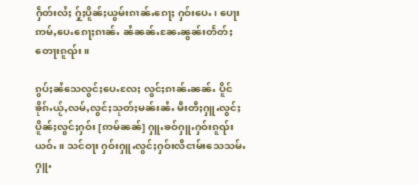ႁဵတ်းလႆႈ ႁႂ်ႈပိူၼ်ႈယွမ်းၵၢၼ်ႉၵေႃႈ ႁဝ်းပေႉ၊ ပေႃးဢမ်ႇပေႉၵေႃႈၵၢၼ်ႉ ၼႆၼၼ်ႉၼႄႉၼွၼ်းတႅတ်ႈတေႃးၵူၺ်း။

ၵွပ်ႈၼႆသေလွင်ႈပေႉလႄႈ လွင်ႈၵၢၼ်ႉၼၼ်ႉ ပိူင်ၶိုၵ်ႉယႂ်ႇလမ်ႇလွင်ႈသုတ်ႈမၼ်းၼႆႉ မီးတီႈႁူႉလွင်ႈပိူၼ်ႈလွင်ႈႁဝ်း [ဢမ်ၼၼ်] ႁူႉၶဝ်ႁူႉႁဝ်းၵူၺ်းယဝ်ႉ။ သင်ဝႃး ႁဝ်းႁူႉလွင်ႈႁဝ်းလီငၢမ်းသေသမ်ႉႁူႉ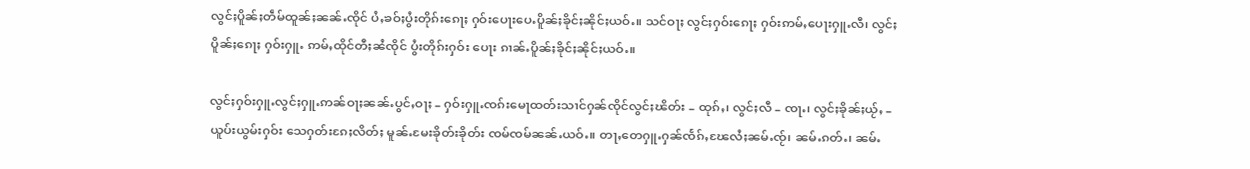လွင်ႈပိူၼ်ႈတဵမ်ထူၼ်ႈၼၼ်ႉၸိုင် ပႆႇၶဝ်ႈပွႆးတိုၵ်းၵေႃႈ ႁဝ်းပေႃးပေႉပိူၼ်ႈၶိုင်ႈၼိုင်ႈယဝ်ႉ။ သင်ဝႃႈ လွင်ႈႁဝ်းၵေႃႈ ႁဝ်းဢမ်ႇပေႃးႁူႉလီ၊ လွင်ႈပိူၼ်ႈၵေႃႈ ႁဝ်းႁူႉ ဢမ်ႇထိုင်တီႈၼႆၸိုင် ပွႆးတိုၵ်းႁဝ်း ပေႃး ၵၢၼ်ႉပိူၼ်ႈၶိုင်ႈၼိုင်ႈယဝ်ႉ။

လွင်ႈႁဝ်းႁူႉလွင်ႈႁူႉဢၼ်ဝႃႈၼၼ်ႉပွင်ႇဝႃႈ – ႁဝ်းႁူႉၸၵ်းမေႃထတ်းသၢင်ႁၼ်ၸိုင်လွင်ႈၽိတ်း – ထုၵ်ႇ၊ လွင်ႈလီ – ၸႃႉ၊ လွင်ႈၶိုၼ်ႈယႂ်ႇ – ယူပ်းယွမ်းႁဝ်း သေႁတ်းၵႄႈလိတ်ႈ မူၼ်ႉမႄးၶိုတ်းၶိုတ်း ၸမ်ၸမ်ၼၼ်ႉယဝ်ႉ။ တႃႇတေႁူႉႁၼ်ၸႅၵ်ႇၽႄလႆႈၼမ်ႉၸႂ်၊ ၼမ်ႉၵတ်ႉ၊ ၼမ်ႉ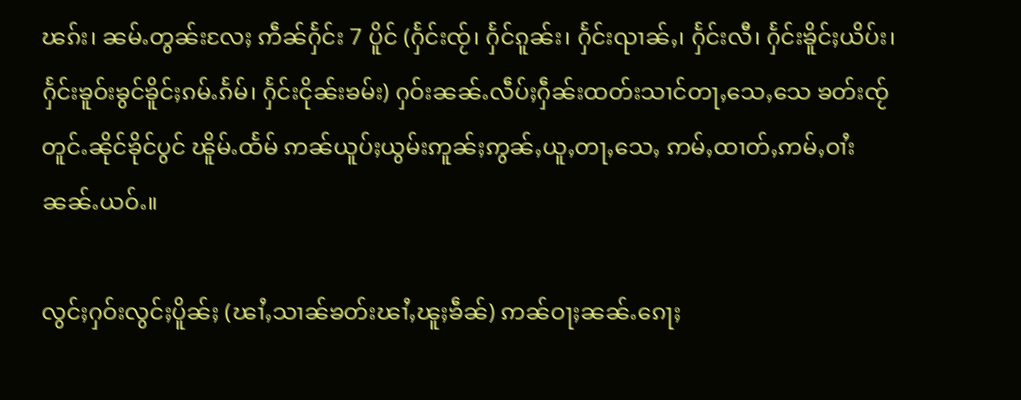ၽၵ်း၊ ၼမ်ႉတွၼ်းလႄႈ ဢဵၼ်ႁႅင်း 7 ပိူင် (ႁႅင်းၸႂ်၊ ႁႅင်ၵူၼ်း၊ ႁႅင်းၺၢၼ်ႇ၊ ႁႅင်းလီ၊ ႁႅင်းၶိူင်ႈယိပ်း၊ ႁႅင်းၶူဝ်းၶွင်ၶိူင်ႈၵမ်ႉၵႅမ်၊ ႁႅင်းငိုၼ်းၶမ်း) ႁဝ်းၼၼ်ႉလဵပ်ႈႁဵၼ်းထတ်းသၢင်တႃႇသေႇသေ ၶတ်းၸႂ်တူင်ႉၼိုင်ၶိုင်ပွင် ၽိူမ်ႉထႅမ် ဢၼ်ယူပ်ႈယွမ်းဢူၼ်ႈဢွၼ်ႇယူႇတႃႇသေႇ ဢမ်ႇထၢတ်ႇဢမ်ႇဝၢႆးၼၼ်ႉယဝ်ႉ။

လွင်ႈႁဝ်းလွင်ႈပိူၼ်ႈ (ၽၢႆႇသၢၼ်ၶတ်းၽၢႆႇၽူႈၶဵၼ်) ဢၼ်ဝႃႈၼၼ်ႉၵေႃႈ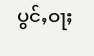ပွင်ႇဝႃႈ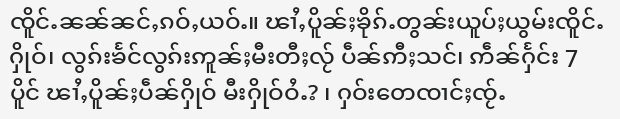ၸိူင်ႉၼၼ်ၼင်ႇၵဝ်ႇယဝ်ႉ။ ၽၢႆႇပိူၼ်ႈၶိုၵ်ႉတွၼ်းယူပ်ႈယွမ်းၸိူင်ႉႁိုဝ်၊ လွၵ်းၶႅင်လွၵ်းဢူၼ်ႈမီးတီႈလႂ် ပဵၼ်ဢီႈသင်၊ ဢဵၼ်ႁႅင်း 7 ပိူင် ၽၢႆႇပိူၼ်ႈပဵၼ်ႁိုဝ် မီးႁိုဝ်ဝႆႉ? ၊ ႁဝ်းတေၸၢင်ႈၸႂ်ႉ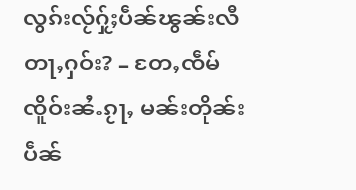လွၵ်းလႂ်ႁႂ်ႈပဵၼ်ၽွၼ်းလီတႃႇႁဝ်း? – တႄႇၸဵမ်ၸိူဝ်းၼႆႉၵႂႃႇ မၼ်းတိုၼ်းပဵၼ်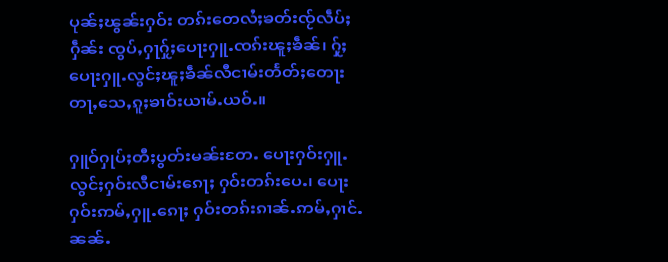ပုၼ်ႈၽွၼ်းႁဝ်း တၵ်းတေလႆႈၶတ်းၸႂ်လဵပ်ႈႁဵၼ်း ၸွပ်ႇႁႃႁႂ်ႈပေႃးႁူႉၸၵ်းၽူႈၶဵၼ်၊ ႁႂ်ႈပေႃးႁူႉလွင်ႈၽူႈၶဵၼ်လီငၢမ်းတႅတ်ႈတေႃးတႃႇသေႇၵူႈၶၢဝ်းယၢမ်ႉယဝ်ႉ။

ႁူဝ်ႁုပ်ႈတီႈပွတ်းမၼ်းတႄႉ ပေႃးႁဝ်းႁူႉလွင်ႈႁဝ်းလီငၢမ်းၵေႃႈ ႁဝ်းတၵ်းပေႉ၊ ပေႃးႁဝ်းဢမ်ႇႁူႉၵေႃႈ ႁဝ်းတၵ်းၵၢၼ်ႉဢမ်ႇႁၢင်ႉၼၼ်ႉ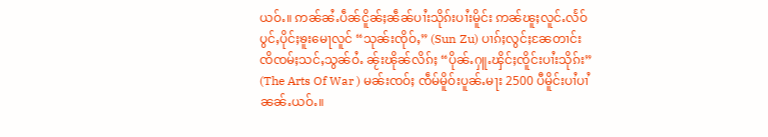ယဝ်ႉ။ ဢၼ်ၼႆႉပဵၼ်ငိူၼ်ႈၼဵၼ်ပၢႆးသိုၵ်းပၢႆးမိူင်း ဢၼ်ၽူႈလူင်ႉလႅဝ် ပွင်ႇပိုင်ႈၶူးမေႃလူင် “သုၼ်းၸိုဝ်ႇ” (Sun Zu) ပၢၵ်ႈလွင်ႈၼႄတၢင်း ၸိၸမ်ႈသင်ႇသွၼ်ဝႆႉ ၼႂ်းၽိုၼ်လိၵ်ႈ “ပိုၼ်ႉႁူႉၾိင်ႈၸိူင်းပၢႆးသိုၵ်း” (The Arts Of War ) မၼ်းၸဝ်ႈ ၸဵမ်မိူဝ်းပူၼ်ႉမႃး 2500 ပီမိူင်းပၢႆပၢႆ ၼၼ်ႉယဝ်ႉ။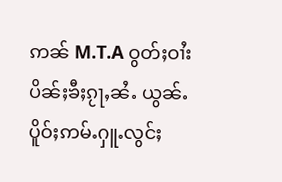ဢၼ် M.T.A ဝွတ်ႈဝၢႆးပိၼ်ႈၶီႈၵႂႃႇၼႆႉ ယွၼ်ႉပိူဝ်ႈဢမ်ႉႁူႉလွင်ႈ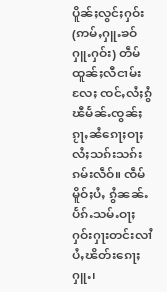ပိူၼ်ႈလွင်ႈႁဝ်း (ဢမ်ႇႁူႉၶဝ်ႁူႉႁဝ်း) တဵမ်ထူၼ်ႈလီငၢမ်းလႄႈ ၸင်ႇလႆႈၵွႆၽီမႅၼ်ႉၸွၼ်ႈၵႂႃႇၼႆၵေႃႈဝႃႈလႆႈသၵ်းသၵ်းၵမ်းလဵဝ်။ ၸဵမ်မိူဝ်ႈပႆႇ ၵွႆၼၼ်ႉ ပႅၵ်ႉသမ်ႉဝႃႈႁဝ်းႁႃးတင်းလၢႆ ပႆႇၽိတ်းၵေႃႈႁူႉ၊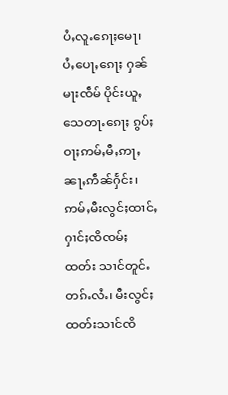ပႆႇလူႉၵေႃႈမေႃ၊ ပႆႇပေႃႇၵေႃႈ ႁၼ်မႃးၸဵမ် ပိုင်းယူႇသေတႃႉၵေႃႈ ၵွပ်ႈဝႃႈဢမ်ႇမီႇဢႃႇၼႃႇဢဵၼ်ႁႅင်း၊ ဢမ်ႇမီးလွင်ႈထၢင်ႇႁၢင်ႈၸိၸမ်ႈ ထတ်း သၢင်တူင်ႉတၵ်ႉလႆႉ၊ မီးလွင်ႈထတ်းသၢင်ၸိ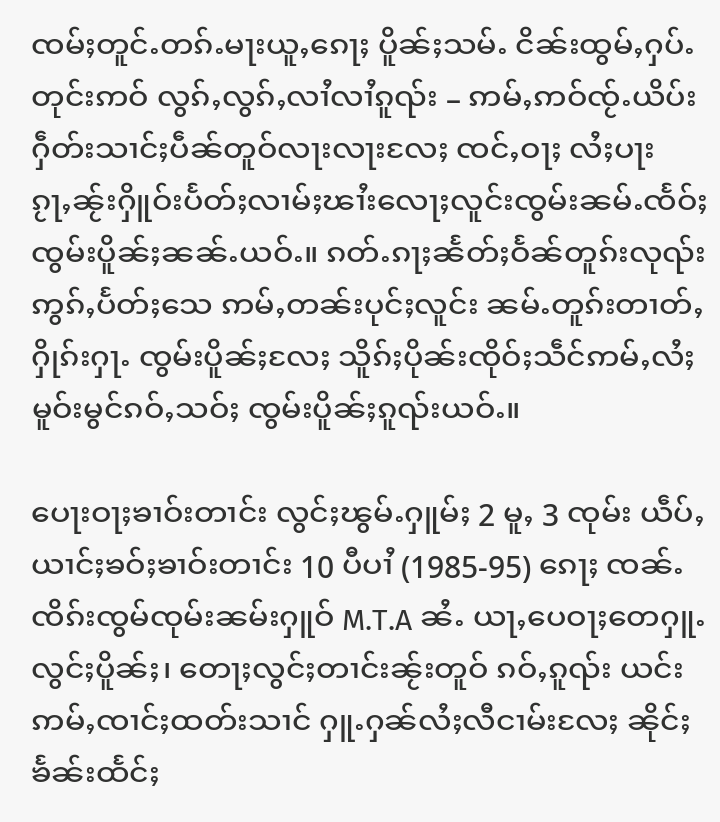ၸမ်ႈတူင်ႉတၵ်ႉမႃးယူႇၵေႃႈ ပိူၼ်ႈသမ်ႉ ငိၼ်းထွမ်ႇႁပ်ႉ တုင်းဢဝ် လွၵ်ႇလွၵ်ႇလၢႆလၢႆၵူၺ်း – ဢမ်ႇဢဝ်ၸႂ်ႉယိပ်းႁဵတ်းသၢင်ႈပဵၼ်တူဝ်လႃးလႃးလႄႈ ၸင်ႇဝႃႈ လႆႈပႃးၵႂႃႇၼႂ်းႁိူဝ်းပႅတ်ႈလၢမ်ႈၽၢႆးလေႃႈလူင်းၸွမ်းၼမ်ႉၸႅဝ်ႈ ၸွမ်းပိူၼ်ႈၼၼ်ႉယဝ်ႉ။ ၵတ်ႉၵႃႈၼႅတ်ႈဝႅၼ်တူၵ်းလုၺ်း ဢွၵ်ႇပႅတ်ႈသေ ဢမ်ႇတၼ်းပုင်ႈလူင်း ၼမ်ႉတူၵ်းတၢတ်ႇႁိုၵ်းႁႃႉ ၸွမ်းပိူၼ်ႈလႄႈ သိူၵ်ႈပိုၼ်းၸိုဝ်ႈသဵင်ဢမ်ႇလႆႈမူဝ်းမွင်ၵဝ်ႇသဝ်ႈ ၸွမ်းပိူၼ်ႈၵူၺ်းယဝ်ႉ။

ပေႃးဝႃႈၶၢဝ်းတၢင်း လွင်ႈၽွမ်ႉႁူမ်ႈ 2 မူႇ 3 ၸုမ်း ယဵပ်ႇယၢင်ႈၶဝ်ႈၶၢဝ်းတၢင်း 10 ပီပၢႆ (1985-95) ၵေႃႈ ၸၼ်ႉၸိၵ်းၸွမ်ၸုမ်းၼမ်းႁူဝ် M.T.A ၼႆႉ ယႃႇပေဝႃႈတေႁူႉလွင်ႈပိူၼ်ႈ၊ တေႃႈလွင်ႈတၢင်းၼႂ်းတူဝ် ၵဝ်ႇၵူၺ်း ယင်းဢမ်ႇၸၢင်ႈထတ်းသၢင် ႁူႉႁၼ်လႆႈလီငၢမ်းလႄႈ ၼိုင်ႈၶႅၼ်းထႅင်ႈ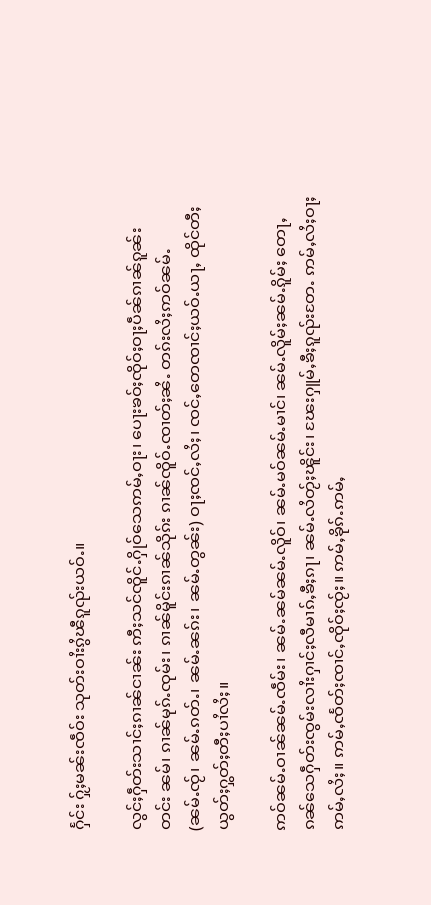ႁႅင်း ႁႂ်ႈမၼ်းၸဵဝ်း သုတ်းဝၢႆးၵွႆၽီၵူၺ်းယဝ်ႉ။

လွင်ႈႁဵတ်းသၢင်ႈၵၢၼ်ငၢၼ်း ဢီႈသင်ၸိူင်ႉႁိုဝ်သေဢမ်ႇဝႃး၊ ပေႃးၶဝ်ႈၸိုဝ်ႈဝႃႈပဵၼ်ၵၢၼ်ၵူၼ်းတင်း ၼမ်၊ ၵၢၼ်မုၵ်ႉၸုမ်း၊ ၵၢၼ်မိူင်းၵၢၼ်သိုၵ်း ၵၢၼ်ၸိူဝ်ႉၸၢတ်ႈၼႆႉ တၵ်းလႆႈဢဝ်ၼမ်ႉ (ၼမ်ႉၸႂ်၊ ၼမ်ႉၵတ်ႉ၊ ၼမ်ႉၼၵ်း၊ ၼမ်ႉတွၼ်း) ဝႃႈၸင်ႇလႆႈ၊ ၸင်ႇတေၸၢင်ႈယဝ်ႉယႃႇ ထိုင်တီႈယွတ်ႈႁွတ်ႈတီႈပၢႆလႆႈ။

ဢဝ်ၼမ်ႉဝၢၼ်ၼမ်ႉၸဵမ်း၊ ၼမ်ႉၼမ်ၼမ်ႉလိူဝ်၊ ၼမ်ႉမဝ်ၼမ်ႉမၢင်၊ ၼမ်ႉလိူမ်ႈၼမ်ႉၵိူမ်ႈ တေႃႇၵၼ်သေႁဵတ်းၸွမ်းလၢႆးႁၢင်ႈလီမၢၵ်ႇၶီႈၵႃ၊ ၼမ်ႉလႆတႂ်ႈၽိူင်း၊ ၽႄးႁူမ်ႇၶီႈၵူၺ်းတႄႉ ဢမ်ႇလႆႈဝႃႈဢမ်ႇလႆႈ။ ဢမ်ႇၸႅတ်ႈၸၢင်ႇၸိုဝ်ႈၸႂ်ႈ။ ဢမ်ႇၶိုၵ်ႉဢမ်ႇ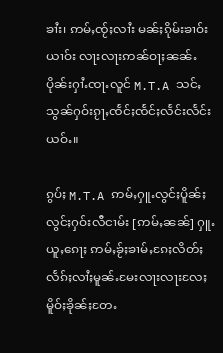ၶၢႆး၊ ဢမ်ႇၸႂ်ႈလၢႆး မၼ်ႈၵိုမ်းၶၢဝ်းယၢဝ်း လႃးလႃးဢၼ်ဝႃႈၼၼ်ႉ ပိုၼ်းႁၢႆႉၸႃႉလူင် M.T.A သင်ႇသွၼ်ႁဝ်းၵႂႃႇၸႅင်ႈၸႅင်ႈလႅင်းလႅင်းယဝ်ႉ။

ၵွပ်ႈ M.T.A ဢမ်ႇႁူႉလွင်ႈပိူၼ်ႈလွင်ႈႁဝ်းလီငၢမ်း [ဢမ်ႇၼၼ်] ႁူႉယူႇၵေႃႈ ဢမ်ႇၶႂ်ႈၶၢမ်ႇၵႄႈလိတ်ႈ လႅၵ်ႈလၢႆႈမူၼ်ႉမႄးလႃးလႃးလႄႈ မိူဝ်ႈၶိုၼ်ႈတႄႉ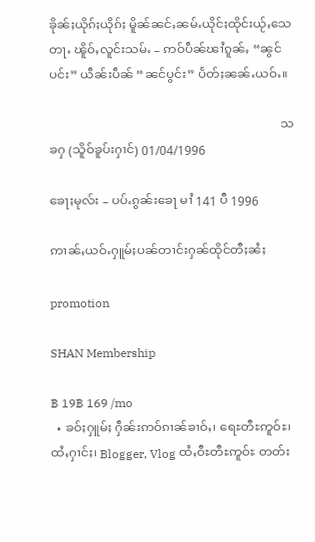ၶိုၼ်ႈယိုၵ်ႈယိုၵ်ႈ မိူၼ်ၼင်ႇၼမ်ႉယိုင်ႈထိုင်းယႂ်ႇသေတႃႉ ၽိူဝ်ႇလူင်းသမ်ႉ – ဢဝ်ပဵၼ်ၽၢႆၵူၼ်ႇ “ၼွင်ပင်း” ယဵၼ်းပဵၼ် “ၼင်ပွင်း” ပႅတ်ႈၼၼ်ႉယဝ်ႉ။

                                                                          သၶႁ (သိူဝ်ၶူပ်းႁၢင်) 01/04/1996

ၶေႃႈမုလ်း – ပပ်ႉၵွၼ်းၶေႃ မၢႆ 141 ပီ 1996

ဢၢၼ်ႇယဝ်ႉႁူမ်ႈပၼ်တၢင်းႁၼ်ထိုင်တီႈၼႆႈ

promotion

SHAN Membership

฿ 19฿ 169 /mo
  • ၶဝ်ႈႁူမ်ႈ ႁဵၼ်းဢဝ်ၵၢၼ်ၶၢဝ်ႇ၊ ရေႊတီႊဢူဝ်ႊ၊ ထႆႇႁၢင်ႈ၊ Blogger, Vlog ထႆႇဝီႊတီႊဢူဝ်ႊ တတ်း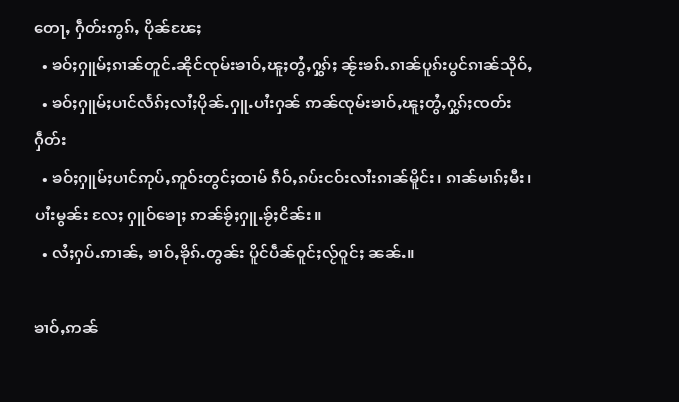တေႃႇ ႁဵတ်းဢွၵ်ႇ ပိုၼ်ၽႄႈ
  • ၶဝ်ႈႁူမ်ႈၵၢၼ်တူင်ႉၼိုင်ၸုမ်းၶၢဝ်ႇၽူႈတွႆႇႁွၵ်ႈ ၼႂ်းၶၵ်ႉၵၢၼ်ပူၵ်းပွင်ၵၢၼ်သိုဝ်ႇ
  • ၶဝ်ႈႁူမ်ႈပၢင်လႅၵ်ႈလၢႆႈပိုၼ်ႉႁူႉပၢႆးႁၼ် ဢၼ်ၸုမ်းၶၢဝ်ႇၽူႈတွႆႇႁွၵ်ႈၸတ်းႁဵတ်း
  • ၶဝ်ႈႁူမ်ႈပၢင်ဢုပ်ႇဢူဝ်းတွင်ႈထၢမ် ၵဵဝ်ႇၵပ်းငဝ်းလၢႆးၵၢၼ်မိူင်း၊ ၵၢၼ်မၢၵ်ႈမီး၊ ပၢႆးမွၼ်း လႄႈ ႁူဝ်ၶေႃႈ ဢၼ်ၶႂ်ႈႁူႉၶႂ်ႈငိၼ်း။
  • လႆႈႁပ်ႉဢၢၼ်ႇ ၶၢဝ်ႇၶိုၵ်ႉတွၼ်း ပိူင်ပဵၼ်ဝူင်ႈလႂ်ဝူင်ႈ ၼၼ်ႉ။

ၶၢဝ်ႇဢၼ်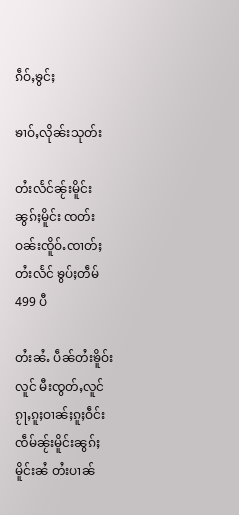ၵဵဝ်ႇၶွင်ႈ

ၶၢဝ်ႇလိုၼ်းသုတ်း

တႆးလႅင်ၼႂ်းမိူင်းၼွၵ်ႈမိူင်း ၸတ်းဝၼ်းၸိူဝ်ႉၸၢတ်ႈတႆးလႅင် ၶွပ်ႈတဵမ် 499 ပီ

တႆးၼႆႉ ပဵၼ်တႆးၶိူဝ်းလူင် မီးၸွတ်ႇလူင်ၵႂႃႇၵူႈဝၢၼ်ႈၵူႈဝဵင်း ၸဵမ်ၼႂ်းမိူင်းၼွၵ်ႈမိူင်းၼႆ တႆးပၢၼ်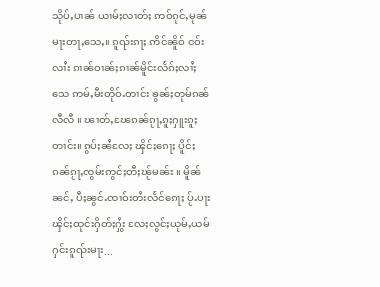သိုပ်ႇပၢၼ် ယၢမ်ႈလၢတ်ႈ ဢဝ်ၵုင်ႇမုၼ်မႃးတႃႇသေႇ။ ၵူၺ်းၵႃႈ ဢိင်ၼိူဝ် ငဝ်းလၢႆး ၵၢၼ်ဝၢၼ်ႈၵၢၼ်မိူင်းလႅၵ်ႈလၢႆႈသေ ဢမ်ႇမီးတိုဝ်ႉတၢင်း ၶွၼ်ႈတုမ်ၵၼ်လီလီ ။ ၽၢတ်ႇၽႄၵၼ်ၵႂႃႇၵူႈႁူးၵူႈတၢင်း။ ၵွပ်ႈၼႆလႄႈ ၾိင်ႈၵေႃႈ ပိူင်ႈၵၼ်ၵႂႃႇၸွမ်းဢွင်ႈတီႈၽႂ်မၼ်း ။ မိူၼ်ၼင်ႇ ပီႈၼွင်ႉၸၢဝ်းတႆးလႅင်ၵေႃႈ ပႂ်ႉပႃးၾိင်ႈထုင်းႁိတ်ႈႁွႆး လႄႈလွင်ႈယုမ်ႇယမ် ႁင်းၵူၺ်းမႃး...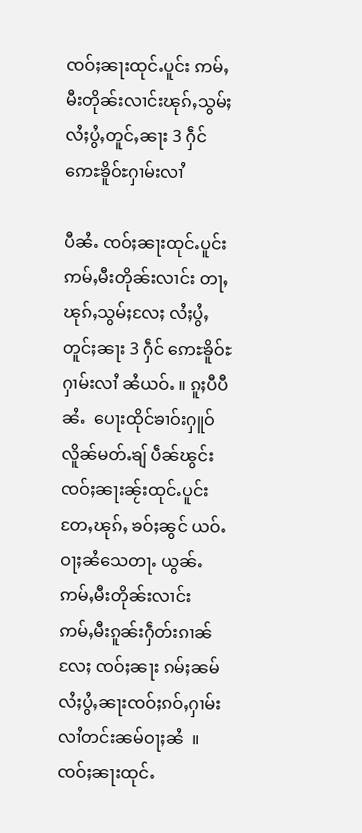ၸဝ်ႈၼႃးထုင်ႉပူင်း ဢမ်ႇမီးတိုၼ်းလၢင်းၽုၵ်ႇသွမ်ႈ လႆႈပွႆႇတူင်ႇၼႃး 3 ႁဵင်ဢေႊၶိူဝ်ႊႁၢမ်းလၢႆ

ပီၼႆႉ ၸဝ်ႈၼႃးထုင်ႉပူင်း ဢမ်ႇမီးတိုၼ်းလၢင်း တႃႇၽုၵ်ႇသွမ်ႈလႄႈ လႆႈပွႆႇတူင်ႈၼႃး 3 ႁဵင် ဢေႊၶိူဝ်ႊႁၢမ်းလၢႆ ၼႆယဝ်ႉ ။ ၵူႈပီပီၼႆႉ  ပေႃးထိုင်ၶၢဝ်းႁူဝ်လိူၼ်မတ်ႉၶျ် ပဵၼ်ၽွင်းၸဝ်ႈၼႃးၼႂ်းထုင်ႉပူင်း တႄႇၽုၵ်ႇ ၶဝ်ႈၼွင် ယဝ်ႉဝႃႈၼႆသေတႃႉ ယွၼ်ႉဢမ်ႇမီးတိုၼ်းလၢင်း ဢမ်ႇမီးၵူၼ်းႁဵတ်းၵၢၼ်လႄႈ ၸဝ်ႈၼႃး ၵမ်ႈၼမ် လႆႈပွႆႇၼႃးၸဝ်ႈၵဝ်ႇႁၢမ်းလၢႆတင်းၼမ်ဝႃႈၼႆ  ။ ၸဝ်ႈၼႃးထုင်ႉ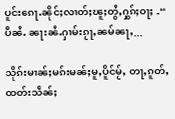ပူင်းၵေႃႉၼိုင်ႈလၢတ်ႈၽူႈတွႆႇႁွၵ်ႈဝႃႈ -“ ပီၼႆႉ ၼႃးၼႆႉႁၢမ်းၵႂႃႇၼမ်ၼႃႇ...

သိုၵ်းမၢၼ်ႈမၵ်းမၼ်ႈမူႇပိူင်မႂ်ႇ တႃႇၵူတ်ႇထတ်းသဵၼ်ႈ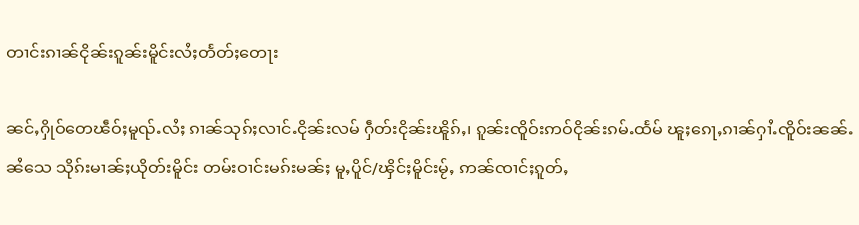တၢင်းၵၢၼ်ငိုၼ်းၵူၼ်းမိူင်းလႆႈတႅတ်ႈတေႃး

ၼင်ႇႁိုဝ်တေၽဵဝ်ႈမူၺ်ႉလႆႈ ၵၢၼ်သုၵ်ႈလၢင်ႉငိုၼ်းလမ် ႁဵတ်းငိုၼ်းၽိူၵ်ႇ၊ ၵူၼ်းၸိူဝ်းဢဝ်ငိုၼ်းၵမ်ႉထႅမ် ၽူႈၵေႃႇၵၢၼ်ႁၢႆႉၸိူဝ်းၼၼ်ႉၼႆသေ သိုၵ်းမၢၼ်ႈယိုတ်းမိူင်း တမ်းဝၢင်းမၵ်းမၼ်ႈ မူႇပိူင်/ၾိင်ႈမိူင်းမႂ်ႇ ဢၼ်ၸၢင်ႈၵူတ်ႇ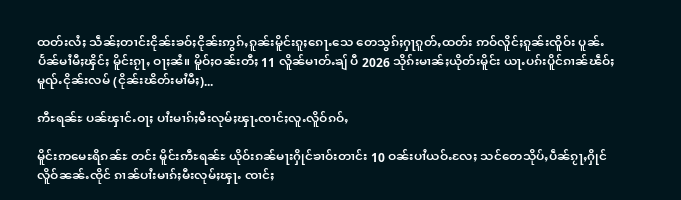ထတ်းလႆႈ သဵၼ်ႈတၢင်းငိုၼ်းၶဝ်ႈငိုၼ်းဢွၵ်ႇၵူၼ်းမိူင်းၵူႈၵေႃႉသေ တေသွၵ်ႈႁႃၵူတ်ႇထတ်း ဢဝ်လိူင်ႈၵူၼ်းၸိူဝ်း ပူၼ်ႉပႅၼ်မၢႆမီႈၾိင်ႈ မိူင်းၵႂႃႇ ဝႃႈၼႆ။ မိူဝ်ႈဝၼ်းတီႈ 11 လိူၼ်မၢတ်ႉၶျ် ပီ 2026 သိုၵ်းမၢၼ်ႈယိုတ်းမိူင်း ယႃႉပၵ်းပိူင်ၵၢၼ်ၽဵဝ်ႈမူၺ်ႉငိုၼ်းလမ် (ငိုၼ်းၽိတ်းမၢႆမီႈ)...

ဢီႊရၼ်ႊ ပၼ်ၾၢင်ႉဝႃႈ ပၢႆးမၢၵ်ႈမီးလုမ်ႈၾႃႉၸၢင်ႈလူႉလိူဝ်ၵဝ်ႇ

မိူင်းဢမေႊရိၵၼ်ႊ တင်း မိူင်းဢီႊရၼ်ႊ ယိုဝ်းၵၼ်မႃးႁိုင်ၶၢဝ်းတၢင်း 10 ဝၼ်းပၢႆယဝ်ႉလႄႈ သင်တေသိုပ်ႇပဵၼ်ၵႂႃႇႁိုင်လိူဝ်ၼၼ်ႉၸိုင် ၵၢၼ်ပၢႆးမၢၵ်ႈမီးလုမ်ႈၾႃႉ ၸၢင်ႈ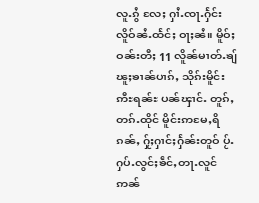လူႉၵွႆ လႄႈ ႁၢႆႉၸႃႉႁႅင်းလိူဝ်ၼႆႉထႅင်ႈ ဝႃႈၼႆ။ မိူဝ်ႈဝၼ်းတီႈ 11 လိူၼ်မၢတ်ႉၶျ် ၽူႈၶၢၼ်ပၢၵ်ႇ သိုၵ်းမိူင်းဢီႊရၼ်ႊ ပၼ်ၾၢင်ႉ တူၵ်ႇတၵ်ႉထိုင် မိူင်းဢမႄႇရိၵၼ်ႇ ႁႂ်ႈႁၢင်ႈႁႅၼ်းတူဝ် ပႂ်ႉႁပ်ႉလွင်ႈၶဵင်ႇတႃႉလူင် ဢၼ်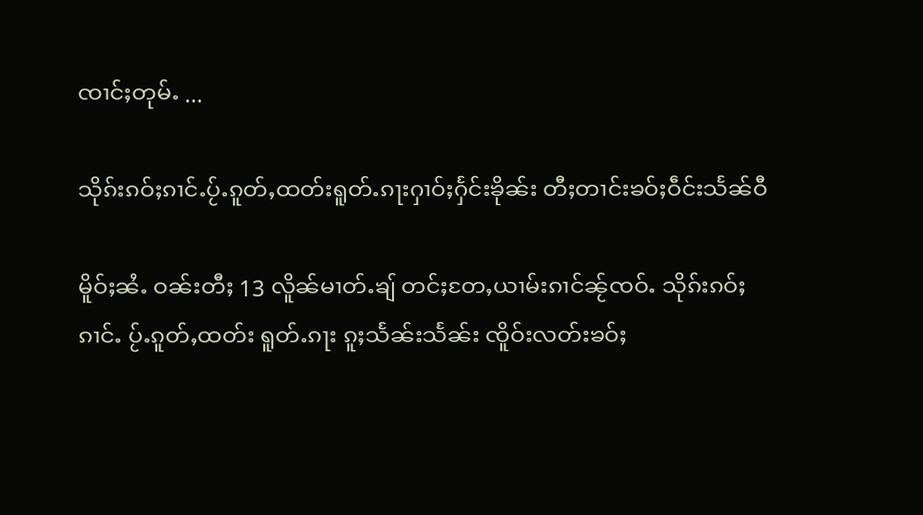ၸၢင်ႈတုမ်ႉ ...

သိုၵ်းၵဝ်ႈၵၢင်ႉပႂ်ႉၵူတ်ႇထတ်းရူတ်ႉၵႃးႁၢဝ်ႈႁႅင်းၶိုၼ်း တီႈတၢင်းၶဝ်ႈဝဵင်းသႅၼ်ဝီ

မိူဝ်ႈၼႆႉ ဝၼ်းတီႈ 13 လိူၼ်မၢတ်ႉၶျ် တင်ႈတႄႇယၢမ်းၵၢင်ၼႂ်ၸဝ်ႉ သိုၵ်းၵဝ်ႈၵၢင်ႉ ပႂ်ႉၵူတ်ႇထတ်း ရူတ်ႉၵႃး ၵူႈသႅၼ်းသႅၼ်း ၸိူဝ်းလတ်းၶဝ်ႈ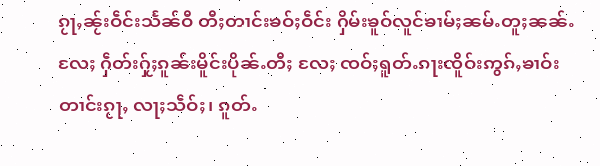ၵႂႃႇၼႂ်းဝဵင်းသႅၼ်ဝီ တီႈတၢင်းၶဝ်ႈဝဵင်း ႁိမ်းၶူဝ်လူင်ၶၢမ်ႈၼမ်ႉတူႈၼၼ်ႉလႄႈ ႁဵတ်းႁႂ်ႈၵူၼ်းမိူင်းပိုၼ်ႉတီႈ လႄႈ ၸဝ်ႈရူတ်ႉၵႃးၸိူဝ်းဢွၵ်ႇၶၢဝ်းတၢင်းၵႂႃႇ လႃႈသဵဝ်ႈ၊ ၵူတ်ႉ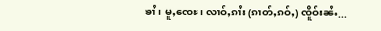ၶၢႆ၊ မူႇၸေႊ၊ လၢဝ်ႇၵၢႆး (ၵၢတ်ႇၵဝ်ႇ) ၸိူဝ်းၼႆႉ...